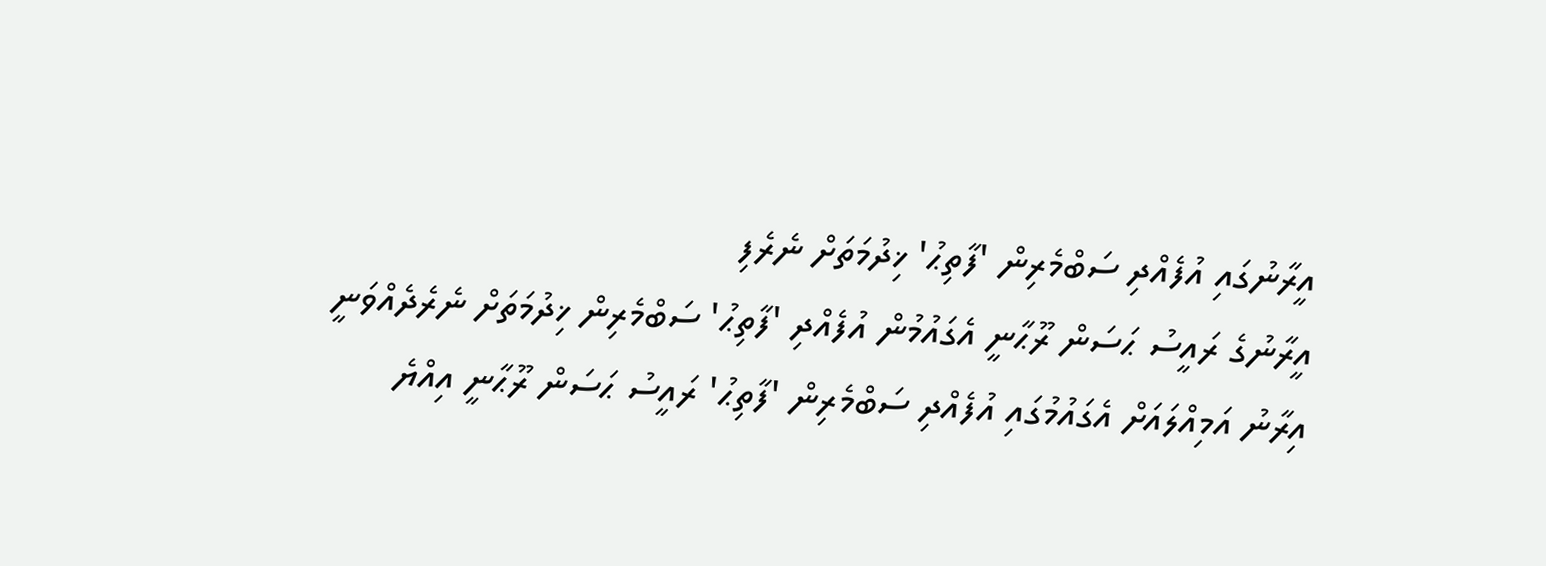އީރާނުގައި އުފެއްދި ސަބްމެރިން 'ފާތިޙު' ޚިދުމަތަށް ނެރެފި
އީރާނުގެ ރައީސު ޙަސަން ރޫޙާނީ އެގައުމުން އުފެއްދި 'ފާތިޙު' ސަބްމެރިން ޚިދުމަތަށް ނެރެދެއްވަނީ
އިރާނު އަމިއްލައަށް އެގައުމުގައި އުފެއްދި ސަބްމެރިން 'ފާތިޙު' ރައީސު ޙަސަން ރޫޙާނީ އިއްޔެ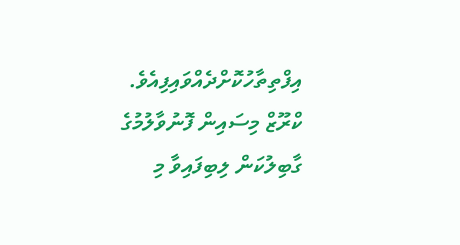އިފްތިތާހުކޮށްދެއްވައިފިއެވެ. ކްރޫޒް މިސައިން ފޮނުވާލުމުގެ ގާބިލުކަން ލިބިފައިވާ މި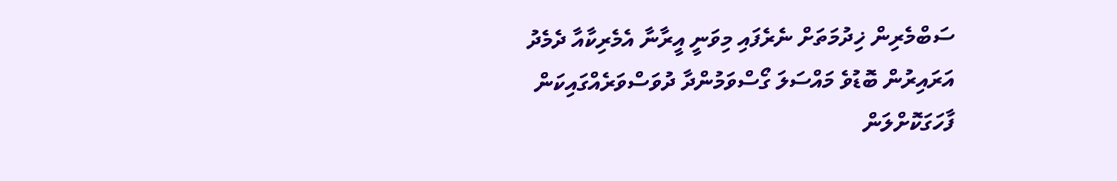ސަބްމެރިން ޚިދުމަތަށް ނެރެފައި މިވަނީ އީރާނާ އެމެރިކާއާ ދެމެދު އަރައިރުން ބޮޑުވެ މައްސަލަ ގޯސްވަމުންދާ ދުވަސްވަރެއްގައިކަން ފާހަގަކޮށްލަން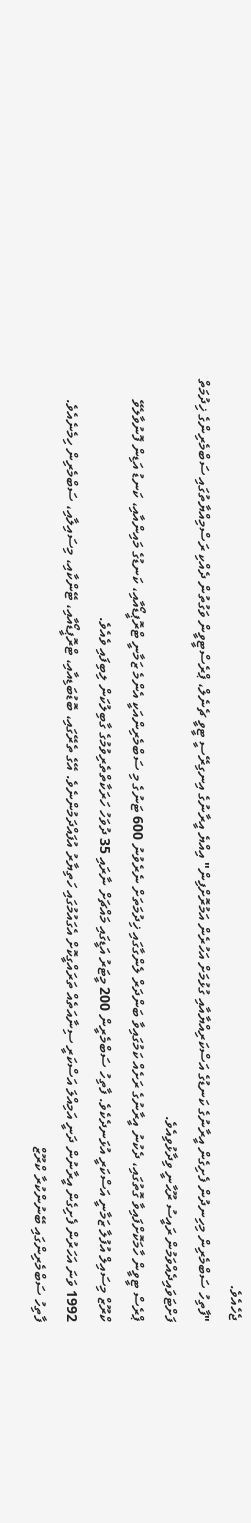ޖެހެއެވެ.
"ފާތިހު ސަބްމެރިން މިހިނދުން ފެށިގެން އީރާނުގެ ކަނޑުގެ އަސްކަރިއްޔާއާއި ގުޅުމަށް އަހުރެން އަމުރޮށްފިން" އިއްޔެ އީރާނުގެ އިނގިރޭސީ ޓީވީ ޗެނެލް، ޕްރެސްޓީވީން ވަގުތުން ދެއްކި ރަސްމިއްޔާތުގައި ސަބްމެރިންގެ ޚިދުމަތް ފަށްޓަވައިދެއްވަމުން ރައީސު ރޫޙާނީ ވިދާޅުވިއެވެ.
ޕްރެސް ޓީވީން ހާމަކޮށްފައިވާ ގޮތުގައި، ދެކުނު އީރާނުގެ ރަށެއް ކަމުގައިވާ ބަންދަރް ލެންގާގައި ޚިދުމަތަށް ނެރެވުނު 600 ޓަނުގެ މި ސަބްމެރިންއަކީ އެންމެ ޒަމާނީ ޓްރޮޕީޑޯއާއި، ކަނޑުގެ މައިންއާއި، ކަނޑު އަޑިން ފޮނުވާލެވޭ ކްރޫޒް މިސައިލް އުފުލާ ޒަމާނީ އަސްކަރީ އުޅަނދެކެވެ. ފާތިހު ސަބްމެރީން 200 މީޓަރު އަޑީގައި މައްޗަށް ނާރައި 35 ދުވަހު ހަރަކާތްތެރިވުމުގެ ގާބިލުކަން ލިބިފައި ވެއެވެ.
1992 ވަނަ އަހަރުން ފެށިގެން އީރާނުން ދަނީ އަމިއްލަ އަސްކަރީ ސިނާއަތެއް ތަރައްގީކޮށް އެގައުމުގައި ހަތިޔާރު އުފައްދަމުންނެވެ. އޭގެ ތެރޭގައި، ބޮޑުބަޑިއާއި، ޓްރޮޕީޑޯއާއި، ޓޭންކާއި، މިސައިލާއި، ސަބްމެރިން ހިމެނެއެވެ.
ފާތިހު ސަބްމެރިންގައި ބޭނުންކުރާ ކްރޫޒް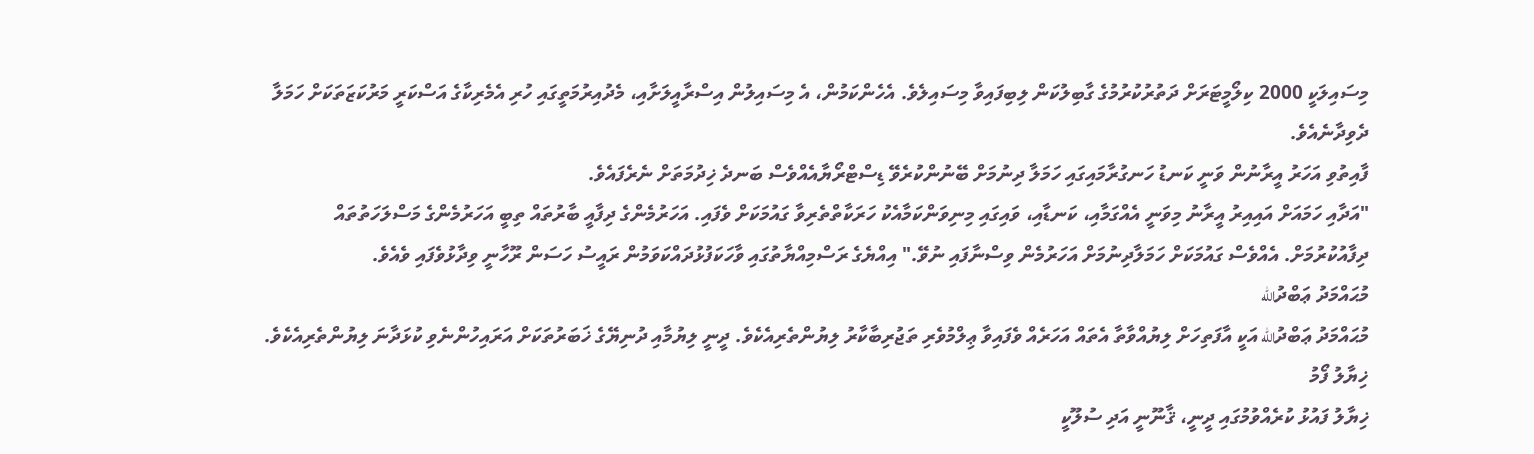މިސައިލަކީ 2000 ކިލޯމީޓަރަށް ދަތުރުކުރުމުގެ ގާބިލުކަން ލިބިފައިވާ މިސައިލެވެ. އެހެންކަމުން، އެ މިސައިލުން އިސްރާއީލަށާއި، މެދުއިރުމަތީގައި ހުރި އެމެރިކާގެ އަސްކަރީ މަރުކަޒަތަކަށް ހަމަލާ ދެވިދާނެއެވެ.
ފާއިތުވި އަހަރު އީރާނުން ވަނީ ކަނޑު ހަނގުރާމައިގައި ހަމަލާ ދިނުމަށް ބޭނުންކުރެވޭ ޑިސްޓްރޯޔާއެއްވެސް ބަނދެ ޚިދުމަތަށް ނެރެފައެވެ.
"އަދާއި ހަމައަށް އައިއިރު އީރާނު މިވަނީ އެއްގަމާއި، ކަނޑާއި، ވައިގައި މިނިވަންކަމާއެކު ހަރަކާތްތެރިވާ ގައުމަކަށް ވެފައި. އަހަރުމެންގެ ދިފާއީ ބާރުތައް ތިބީ އަހަރުމެންގެ މަސްލަހަތުތައް ދިފާއުކުރުމަށް. އެއްވެސް ގައުމަކަށް ހަމަލާދިނުމަށް އަހަރުމެން ވިސްނާފައި ނުވޭ." އިއްޔެގެ ރަސްމިއްޔާތުގައި ވާހަކަފުޅުދައްކަވަމުން ރައީސު ހަސަން ރޫހާނީ ވިދާޅުވެފައި ވެއެވެ.
މުޙައްމަދު ޢަބްދުالله
މުޙައްމަދު ޢަބްދުالله އަކީ އާފަތިހަށް ލިޔުއްވާތާ އެތައް އަހަރެއް ވެފައިވާ ޢިލްމުވެރި ތަޖުރިބާކާރު ލިޔުންތެރިއެކެވެ. ދީނީ ލިޔުމާއި ދުނިޔޭގެ ޚަބަރުތަކަށް އަރައިހުންނެވި ކުޅަދާނަ ލިޔުންތެރިއެކެވެ.
ޚިޔާލު ފޯމު
ޚިޔާލު ފައުޅު ކުރެއްވުމުގައި ދީނީ، ޤާނޫނީ އަދި ސުލޫކީ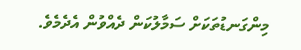މިންގަނޑުތަކަށް ސަމާލުކަން ދެއްވުން އެދެމެވެ.